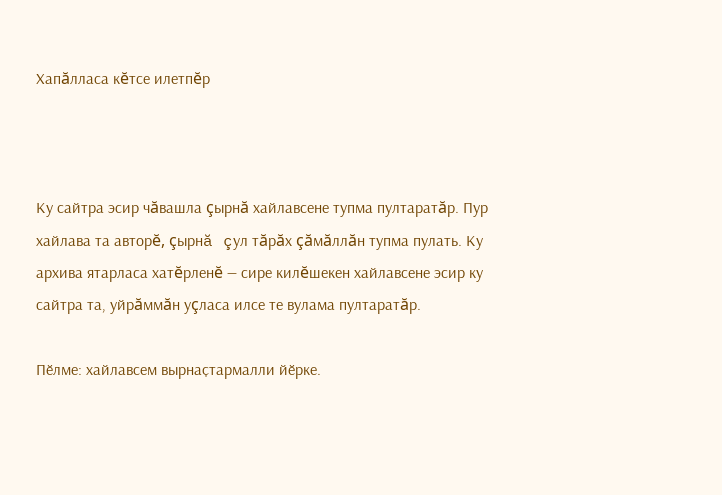Хапăлласа кĕтсе илетпĕр



Ку сайтра эсир чăвашла çырнă хайлавсене тупма пултаратăр. Пур хайлава та авторĕ, çырнă çул тăрăх çăмăллăн тупма пулать. Ку архива ятарласа хатĕрленĕ — сире килĕшекен хайлавсене эсир ку сайтра та, уйрăммăн уçласа илсе те вулама пултаратăр.

Пӗлме: хайлавсем вырнаҫтармалли йӗрке.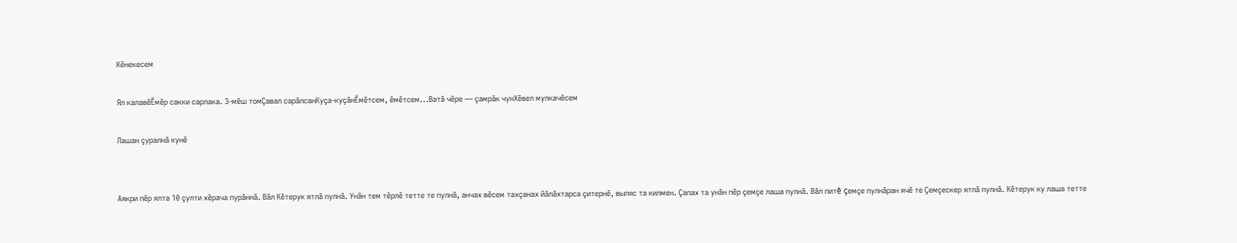Кĕнекесем

Ял калавĕĔмĕр сакки сарлака. 3-мĕш томÇавал сарăлсанКуçа-куçăнĔмĕтсем, ĕмĕтсем...Ватă чĕре — çамрăк чунХӗвел мулкачӗсем

Лашан çуралнă кунĕ


Аякри пĕр ялта 10 çулти хĕрача пурăннă. Вăл Кĕтерук ятлă пулнă. Унăн тем тĕрлĕ тетте те пулнă, анчах вĕсем тахçанах йăлăхтарса çитернĕ, выляс та килмен. Çапах та унăн пĕр çемçе лаша пулнă. Вăл питĕ çемçе пулнăран ячĕ те Çемçескер ятлă пулнă. Кĕтерук ку лаша тетте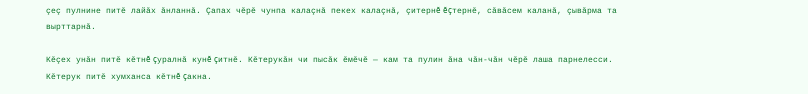çеç пулнине питĕ лайăх ăнланнă. Çапах чĕрĕ чунпа калаçнă пекех калаçнă, çитернĕ ĕçтернĕ, сăвăсем каланă, çывăрма та вырттарнă.

Кĕçех унăн питĕ кĕтнĕ çуралнă кунĕ çитнĕ. Кĕтерукăн чи пысăк ĕмĕчĕ — кам та пулин ăна чăн-чăн чĕрĕ лаша парнелесси. Кĕтерук питĕ хумханса кĕтнĕ çакна.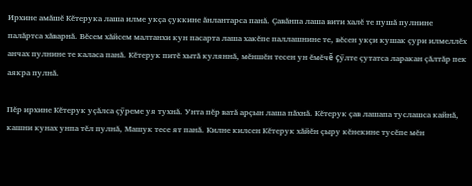Ирхине амăшĕ Кĕтерука лаша илме укçа çуккине ăнлантарса панă. Çавăнпа лаша вити халĕ те пушă пулнине палăртса хăварнă. Вĕсем хăйсем малтанхи кун пасарта лаша хакĕпе паллашнине те, вĕсен укçи кушак çури илмеллĕх анчах пулнине те каласа панă. Кĕтерук питĕ хытă куляннă, мĕншĕн тесен ун ĕмĕчĕ çӳлте çутатса ларакан çăлтăр пек аякра пулнă.

Пĕр ирхине Кĕтерук уçăлса çӳреме уя тухнă. Унта пĕр ватă арçын лаша пăхнă. Кĕтерук çав лашапа туслашса кайнă, кашни кунах унпа тĕл пулнă, Машук тесе ят панă. Килне килсен Кĕтерук хăйĕн çыру кĕнекине тусĕпе мĕн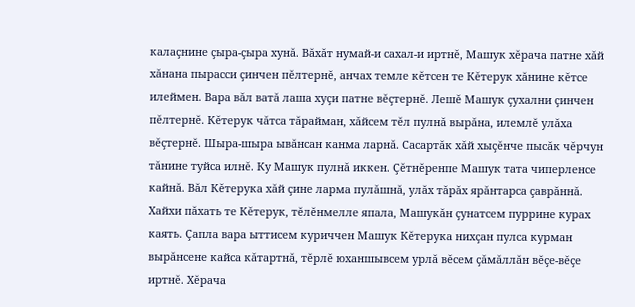калаçнине çыра-çыра хунă. Вăхăт нумай-и сахал-и иртнĕ, Машук хĕрача патне хăй хăнана пырасси çинчен пĕлтернĕ, анчах темле кĕтсен те Кĕтерук хăнине кĕтсе илеймен. Вара вăл ватă лаша хуçи патне вĕçтернĕ. Лешĕ Машук çухални çинчен пĕлтернĕ. Кĕтерук чăтса тăрайман, хăйсем тĕл пулнă вырăна, илемлĕ улăха вĕçтернĕ. Шыра-шыра ывăнсан канма ларнă. Сасартăк хăй хыçĕнче пысăк чĕрчун тăнине туйса илнĕ. Ку Машук пулнă иккен. Çĕтнĕренпе Машук тата чиперленсе кайнă. Вăл Кĕтерука хăй çине ларма пулăшнă, улăх тăрăх ярăнтарса çаврăннă. Хайхи пăхать те Кĕтерук, тĕлĕнмелле япала, Машукăн çунатсем пуррине курах каять. Çапла вара ыттисем куриччен Машук Кĕтерука нихçан пулса курман вырăнсене кайса кăтартнă, тĕрлĕ юханшывсем урлă вĕсем çăмăллăн вĕçе-вĕçе иртнĕ. Хĕрача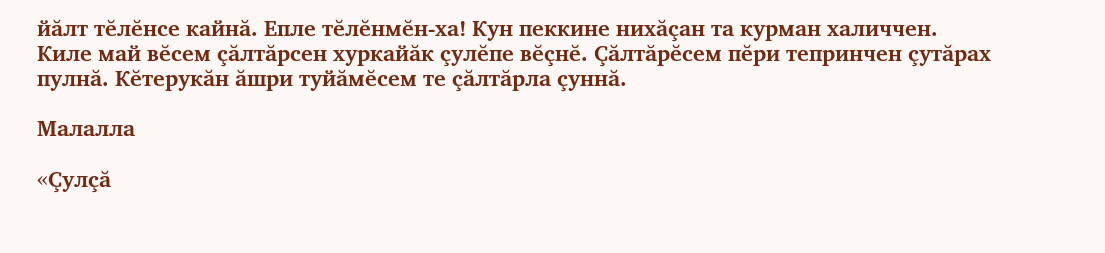йăлт тĕлĕнсе кайнă. Епле тĕлĕнмĕн-ха! Кун пеккине нихăçан та курман халиччен. Киле май вĕсем çăлтăрсен хуркайăк çулĕпе вĕçнĕ. Çăлтăрĕсем пĕри тепринчен çутăрах пулнă. Кĕтерукăн ăшри туйăмĕсем те çăлтăрла çуннă.

Малалла

«Çулçă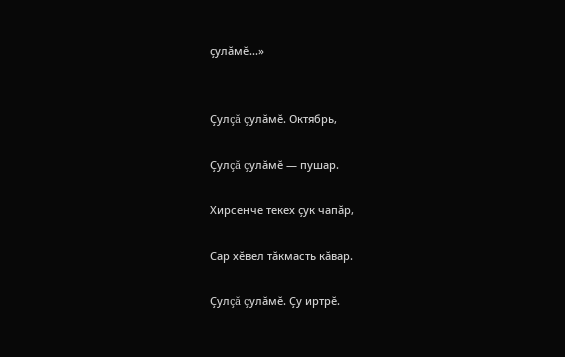çулăмĕ...»


Çулçă çулăмĕ. Октябрь,

Çулçă çулăмĕ — пушар.

Хирсенче текех çук чапăр,

Сар хĕвел тăкмасть кăвар.

Çулçă çулăмĕ. Çу иртрĕ.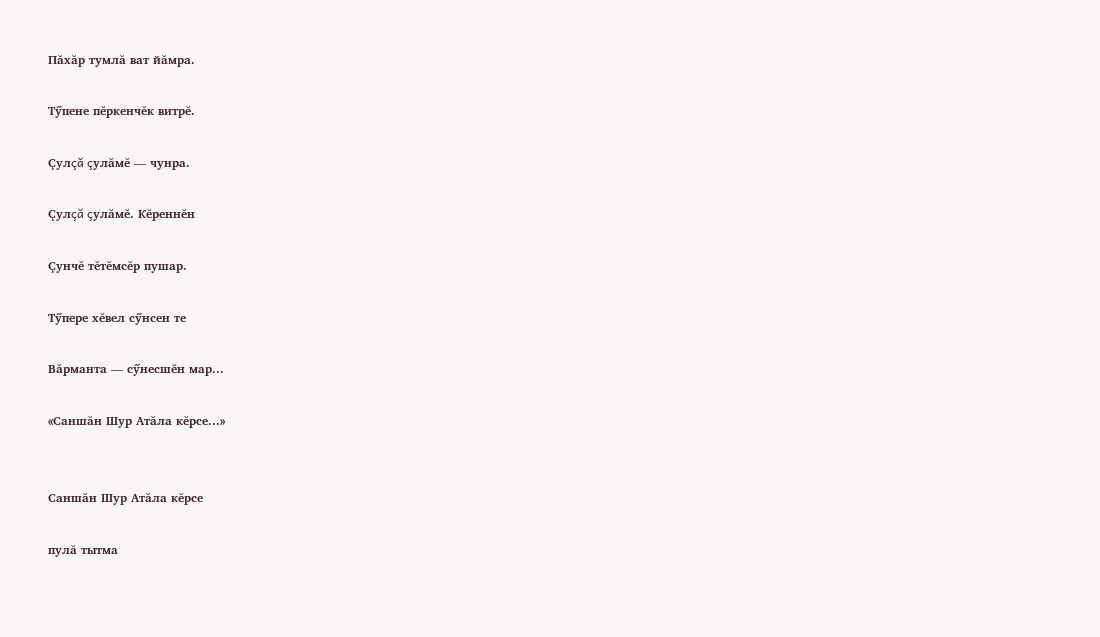Пăхăр тумлă ват йăмра.

Тӳпене пĕркенчĕк витрĕ.

Çулçă çулăмĕ — чунра.

Çулçă çулăмĕ. Кĕреннĕн

Çунчĕ тĕтĕмсĕр пушар.

Тӳпере хĕвел сӳнсен те

Вăрманта — сӳнесшĕн мар...

«Саншăн Шур Атăла кĕрсе...»


Саншăн Шур Атăла кĕрсе

пулă тытма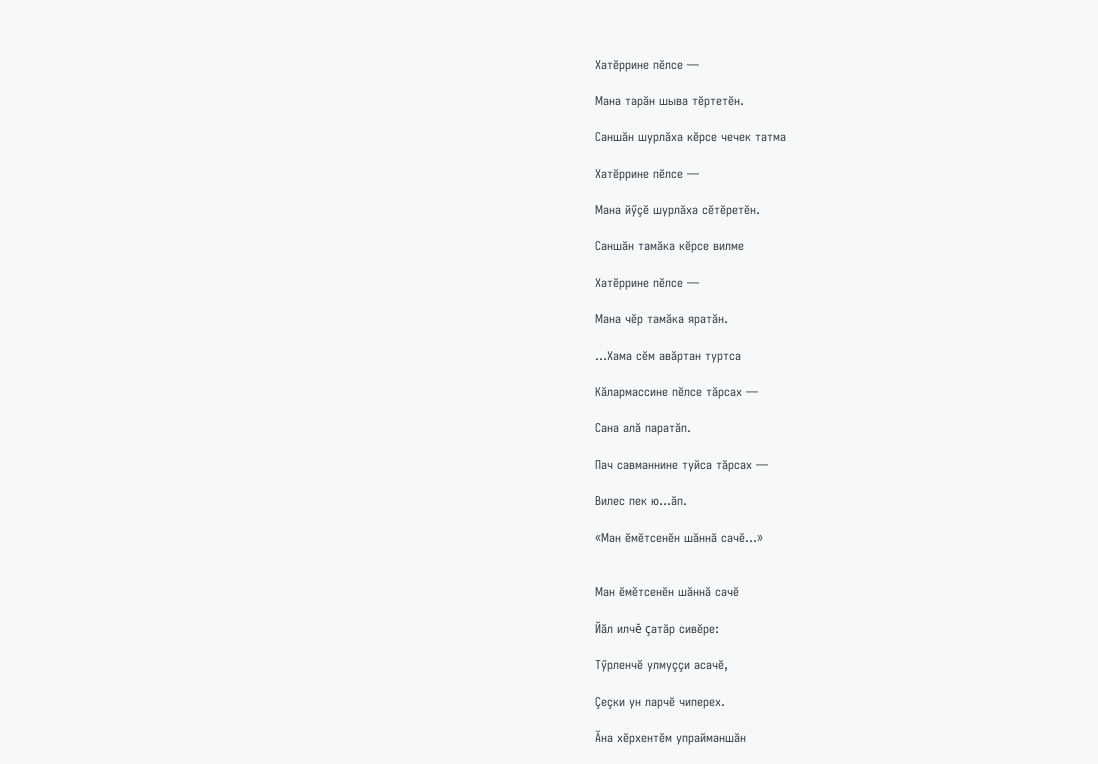Хатĕррине пĕлсе —

Мана тарăн шыва тĕртетĕн.

Саншăн шурлăха кĕрсе чечек татма

Хатĕррине пĕлсе —

Мана йӳçĕ шурлăха сĕтĕретĕн.

Саншăн тамăка кĕрсе вилме

Хатĕррине пĕлсе —

Мана чĕр тамăка яратăн.

...Хама сĕм авăртан туртса

Кăлармассине пĕлсе тăрсах —

Сана алă паратăп.

Пач савманнине туйса тăрсах —

Вилес пек ю...ăп.

«Ман ĕмĕтсенĕн шăннă сачĕ...»


Ман ĕмĕтсенĕн шăннă сачĕ

Йăл илчĕ çатăр сивĕре:

Тӳрленчĕ улмуççи асачĕ,

Çеçки ун ларчĕ чиперех.

Ăна хĕрхентĕм упрайманшăн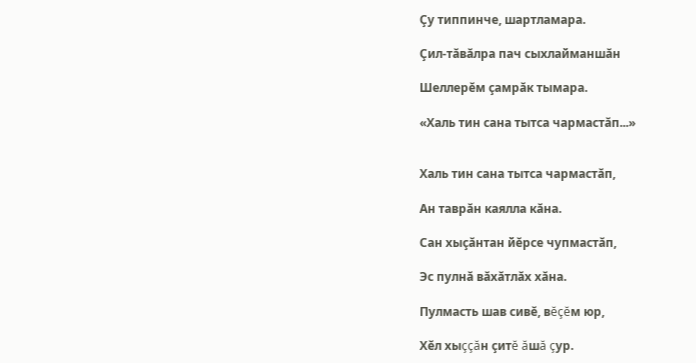Çу типпинче, шартламара.

Çил-тăвăлра пач сыхлайманшăн

Шеллерĕм çамрăк тымара.

«Халь тин сана тытса чармастăп...»


Халь тин сана тытса чармастăп,

Ан таврăн каялла кăна.

Сан хыçăнтан йĕрсе чупмастăп,

Эс пулнă вăхăтлăх хăна.

Пулмасть шав сивĕ, вĕçĕм юр,

Хĕл хыççăн çитĕ ăшă çур.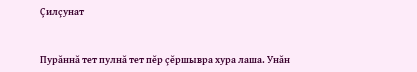Çилçунат


Пурăннă тет пулнă тет пĕр çĕршывра хура лаша. Унăн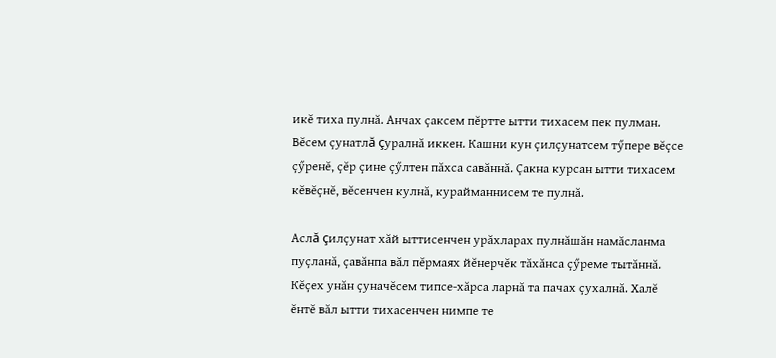икĕ тиха пулнă. Анчах çаксем пĕртте ытти тихасем пек пулман. Вĕсем çунатлă çуралнă иккен. Кашни кун çилçунатсем тӳпере вĕçсе çӳренĕ, çĕр çине çӳлтен пăхса савăннă. Çакна курсан ытти тихасем кĕвĕçнĕ, вĕсенчен кулнă, курайманнисем те пулнă.

Аслă çилçунат хăй ыттисенчен урăхларах пулнăшăн намăсланма пуçланă, çавăнпа вăл пĕрмаях йĕнерчĕк тăхăнса çӳреме тытăннă. Кĕçех унăн çуначĕсем типсе-хăрса ларнă та пачах çухалнă. Халĕ ĕнтĕ вăл ытти тихасенчен нимпе те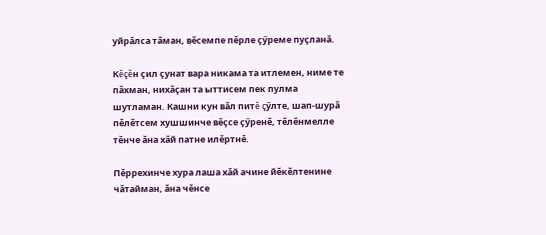уйрăлса тăман, вĕсемпе пĕрле çӳреме пуçланă.

Кĕçĕн çил çунат вара никама та итлемен, ниме те пăхман, нихăçан та ыттисем пек пулма шутламан. Кашни кун вăл питĕ çӳлте, шап-шурă пĕлĕтсем хушшинче вĕçсе çӳренĕ, тĕлĕнмелле тĕнче ăна хăй патне илĕртнĕ.

Пĕррехинче хура лаша хăй ачине йĕкĕлтенине чăтайман, ăна чĕнсе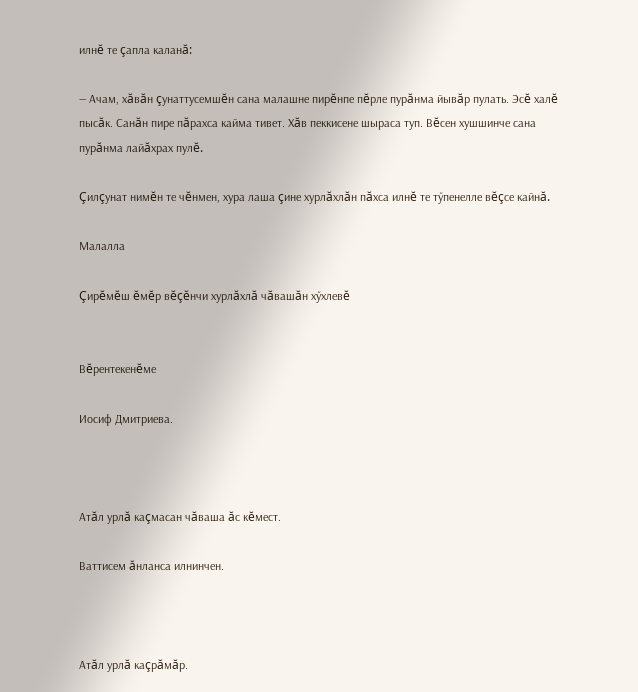илнĕ те çапла каланă:

— Ачам, хăвăн çунаттусемшĕн сана малашне пирĕнпе пĕрле пурăнма йывăр пулать. Эсĕ халĕ пысăк. Санăн пире пăрахса кайма тивет. Хăв пеккисене шыраса туп. Вĕсен хушшинче сана пурăнма лайăхрах пулĕ.

Çилçунат нимĕн те чĕнмен, хура лаша çине хурлăхлăн пăхса илнĕ те тӳпенелле вĕçсе кайнă.

Малалла

Çирĕмĕш ĕмĕр вĕçĕнчи хурлăхлă чăвашăн хӳхлевĕ


Вĕрентекенĕме

Иосиф Дмитриева.



Атăл урлă каçмасан чăваша ăс кĕмест.

Ваттисем ăнланса илнинчен.



Атăл урлă каçрăмăр.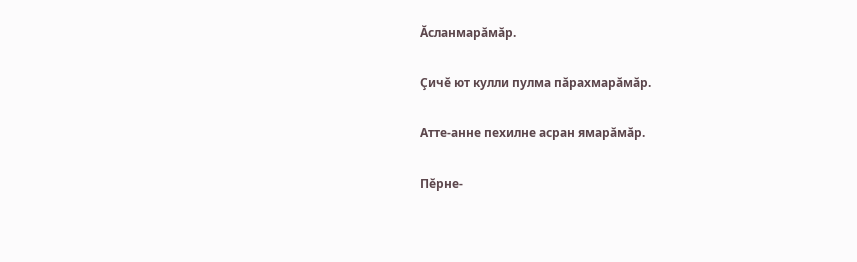Ăсланмарăмăр.

Çичĕ ют кулли пулма пăрахмарăмăр.

Атте-анне пехилне асран ямарăмăр.

Пĕрне-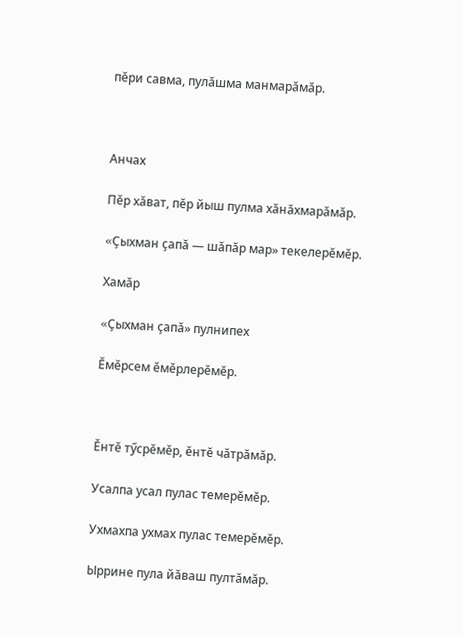пĕри савма, пулăшма манмарăмăр.



Анчах

Пĕр хăват, пĕр йыш пулма хăнăхмарăмăр.

«Çыхман çапă — шăпăр мар» текелерĕмĕр.

Хамăр

«Çыхман çапă» пулнипех

Ĕмĕрсем ĕмĕрлерĕмĕр.



Ĕнтĕ тӳсрĕмĕр, ĕнтĕ чăтрăмăр.

Усалпа усал пулас темерĕмĕр.

Ухмахпа ухмах пулас темерĕмĕр.

Ыррине пула йăваш пултăмăр.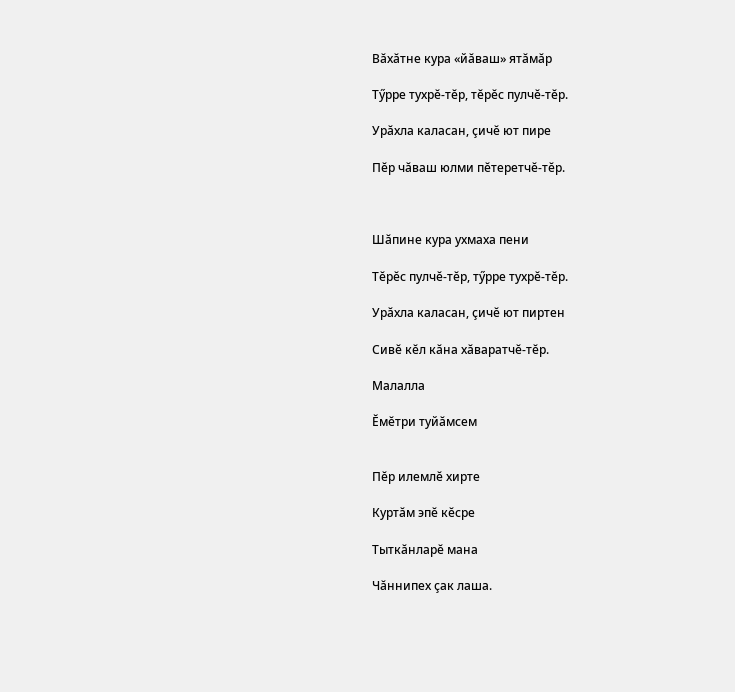Вăхăтне кура «йăваш» ятăмăр

Тӳрре тухрĕ-тĕр, тĕрĕс пулчĕ-тĕр.

Урăхла каласан, çичĕ ют пире

Пĕр чăваш юлми пĕтеретчĕ-тĕр.



Шăпине кура ухмаха пени

Тĕрĕс пулчĕ-тĕр, тӳрре тухрĕ-тĕр.

Урăхла каласан, çичĕ ют пиртен

Сивĕ кĕл кăна хăваратчĕ-тĕр.

Малалла

Ĕмĕтри туйăмсем


Пĕр илемлĕ хирте

Куртăм эпĕ кĕсре

Тыткăнларĕ мана

Чăннипех çак лаша.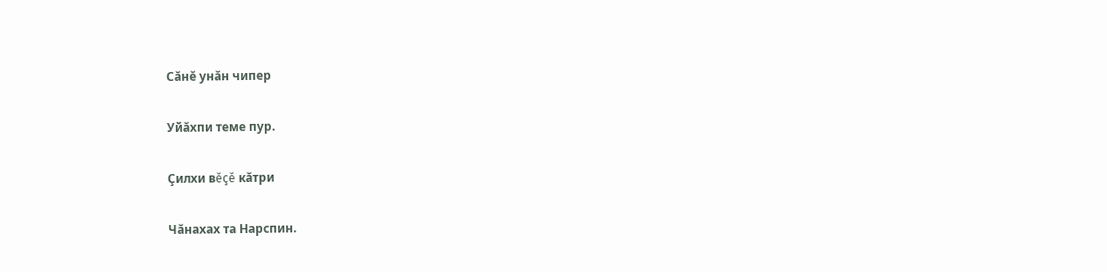Сăнĕ унăн чипер

Уйăхпи теме пур.

Çилхи вĕçĕ кăтри

Чăнахах та Нарспин.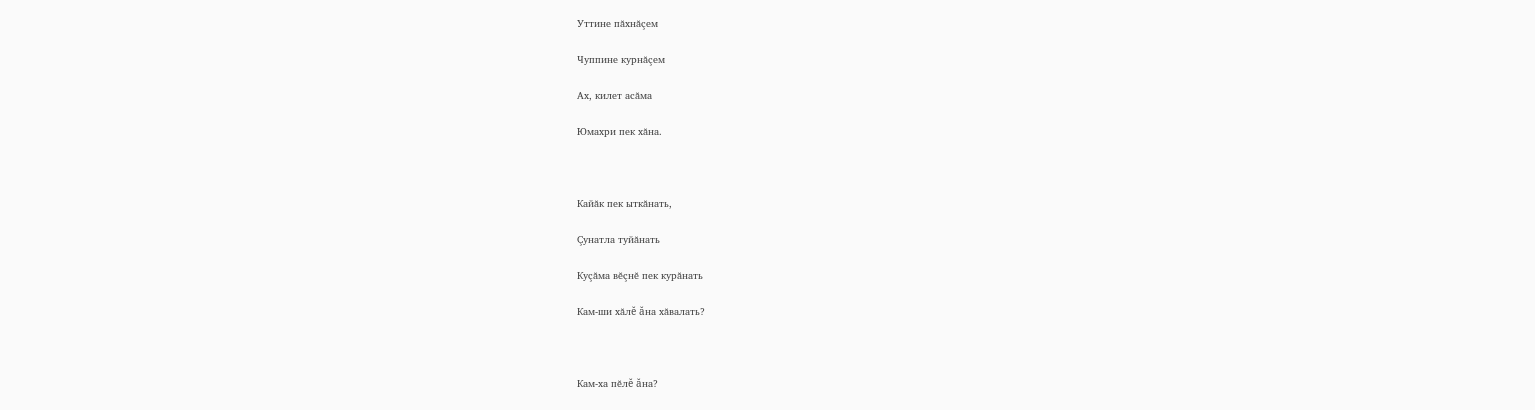Уттине пăхнăçем

Чуппине курнăçем

Ах, килет асăма

Юмахри пек хăна.



Кайăк пек ыткăнать,

Çунатла туйăнать

Куçăма вĕçнĕ пек курăнать

Кам-ши хăлĕ ăна хăвалать?



Кам-ха пĕлĕ ăна?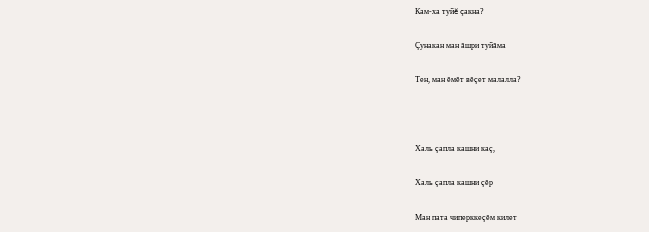Кам-ха туйĕ çакна?

Çунакан ман ăшри туйăма

Тен, ман ĕмĕт вĕçет малалла?



Халь çапла кашни каç,

Халь çапла кашни çĕр

Ман пата чиперккеçĕм килет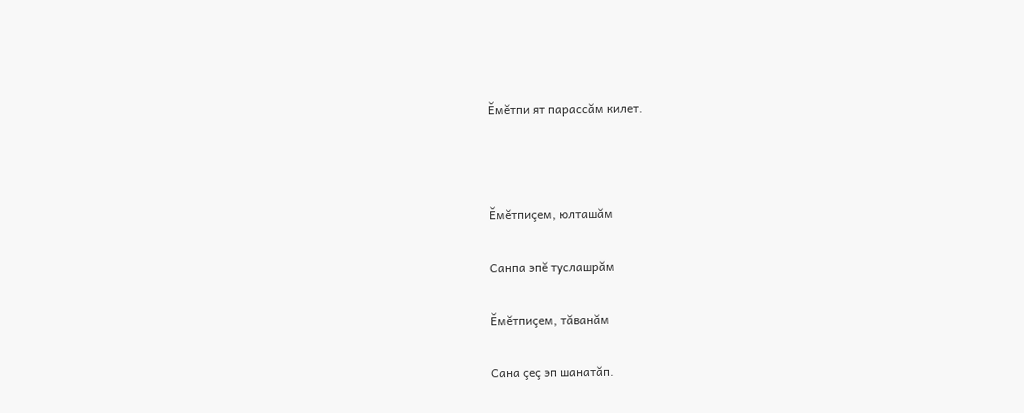Ĕмĕтпи ят парассăм килет.



Ĕмĕтпиçем, юлташăм

Санпа эпĕ туслашрăм

Ĕмĕтпиçем, тăванăм

Сана çеç эп шанатăп.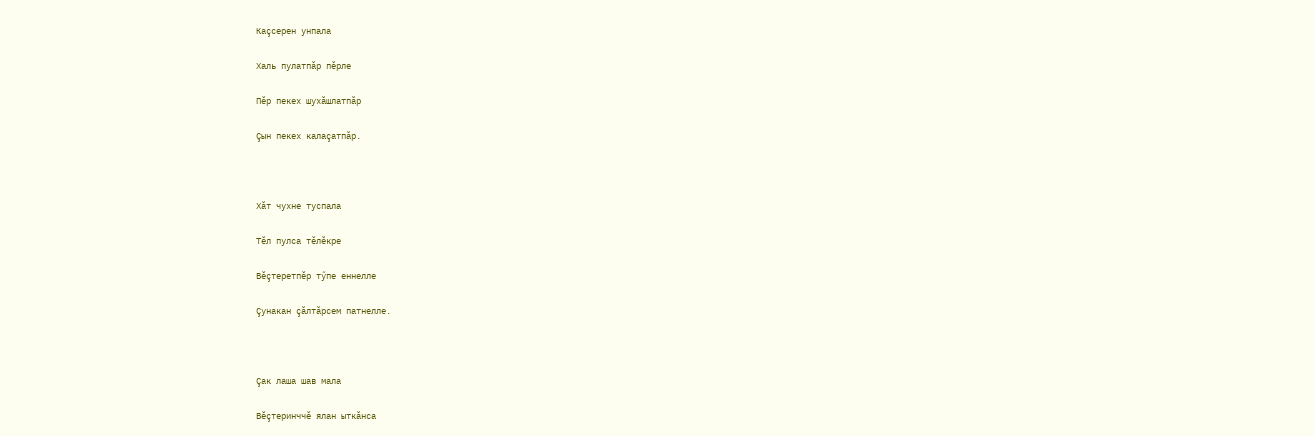Каçсерен унпала

Халь пулатпăр пĕрле

Пĕр пекех шухăшлатпăр

Çын пекех калаçатпăр.



Хăт чухне туспала

Тĕл пулса тĕлĕкре

Вĕçтеретпĕр тӳпе еннелле

Çунакан çăлтăрсем патнелле.



Çак лаша шав мала

Вĕçтеринччĕ ялан ыткăнса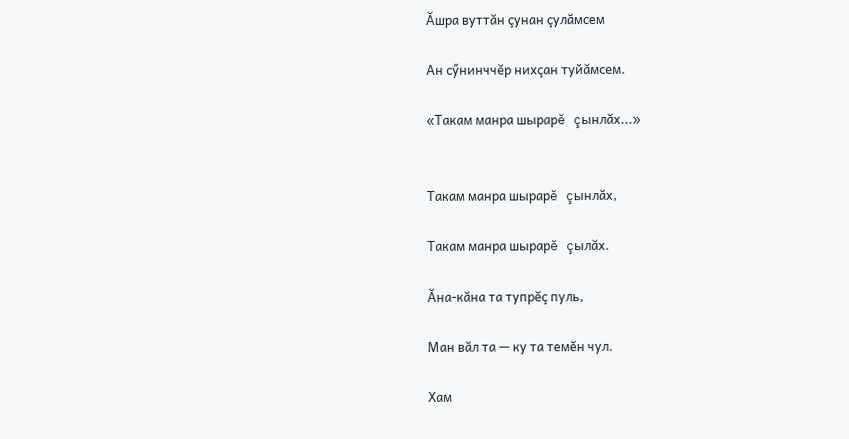Ăшра вуттăн çунан çулăмсем

Ан сӳнинччĕр нихçан туйăмсем.

«Такам манра шырарĕ çынлăх...»


Такам манра шырарĕ çынлăх,

Такам манра шырарĕ çылăх.

Ăна-кăна та тупрĕç пуль,

Ман вăл та — ку та темĕн чул.

Хам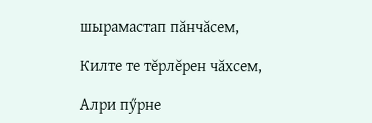шырамастап пăнчăсем,

Килте те тĕрлĕрен чăхсем,

Алри пӳрне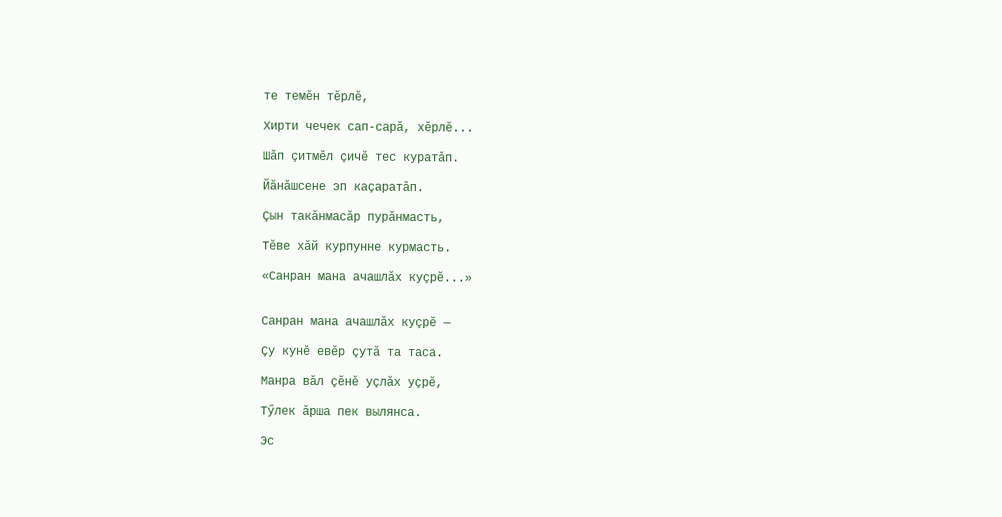те темĕн тĕрлĕ,

Хирти чечек сап-сарă, хĕрлĕ...

Шăп çитмĕл çичĕ тес куратăп.

Йăнăшсене эп каçаратăп.

Çын такăнмасăр пурăнмасть,

Тĕве хăй курпунне курмасть.

«Санран мана ачашлăх куçрĕ...»


Санран мана ачашлăх куçрĕ —

Çу кунĕ евĕр çутă та таса.

Манра вăл çĕнĕ уçлăх уçрĕ,

Тӳлек ăрша пек вылянса.

Эс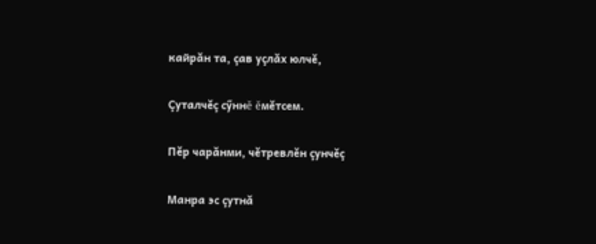кайрăн та, çав уçлăх юлчĕ,

Çуталчĕç сӳннĕ ĕмĕтсем.

Пĕр чарăнми, чĕтревлĕн çунчĕç

Манра эс çутнă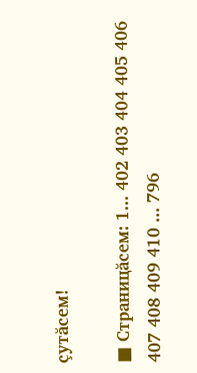çутăсем!

■ Страницăсем: 1... 402 403 404 405 406 407 408 409 410 ... 796